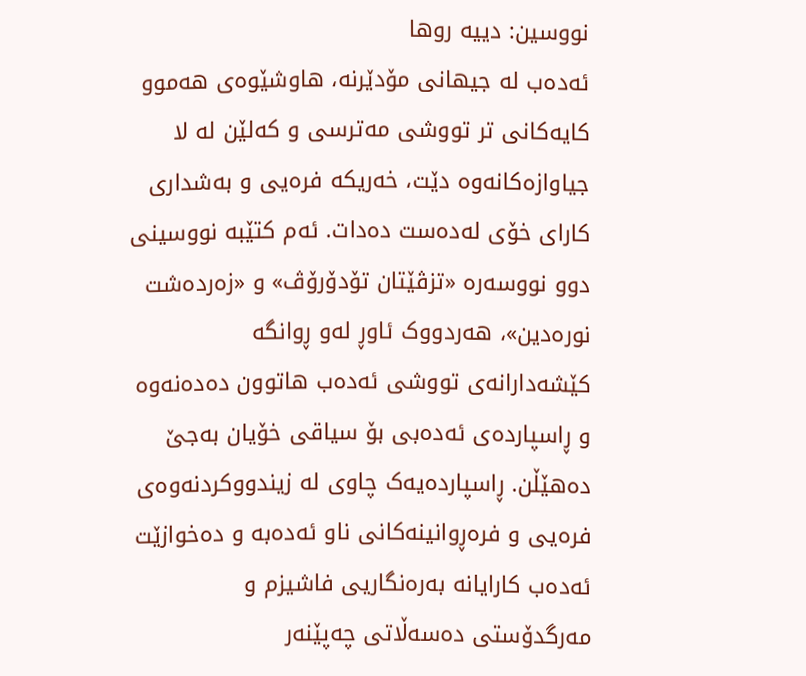نووسین: دییە روها
ئەدەب لە جیهانی مۆدێرنە، هاوشێوەی هەموو کایەکانی تر تووشی مەترسی و کەلێن لە لا جیاوازەکانەوە دێت، خەریکە فرەیی و بەشداری کارای خۆی لەدەست دەدات. ئەم کتێبە نووسینی دوو نووسەرە «تزڤێتان تۆدۆرۆڤ» و «زەردەشت نورەدین»، هەردووک ئاوڕ لەو ڕوانگە کێشەدارانەی تووشی ئەدەب هاتوون دەدەنەوە و ڕاسپاردەی ئەدەبی بۆ سیاقی خۆیان بەجێ دەهێڵن. ڕاسپاردەیەک چاوی لە زیندووکردنەوەی فرەیی و فرەڕوانینەکانی ناو ئەدەبە و دەخوازێت ئەدەب کارایانە بەرەنگاریی فاشیزم و مەرگدۆستی دەسەڵاتی چەپێنەر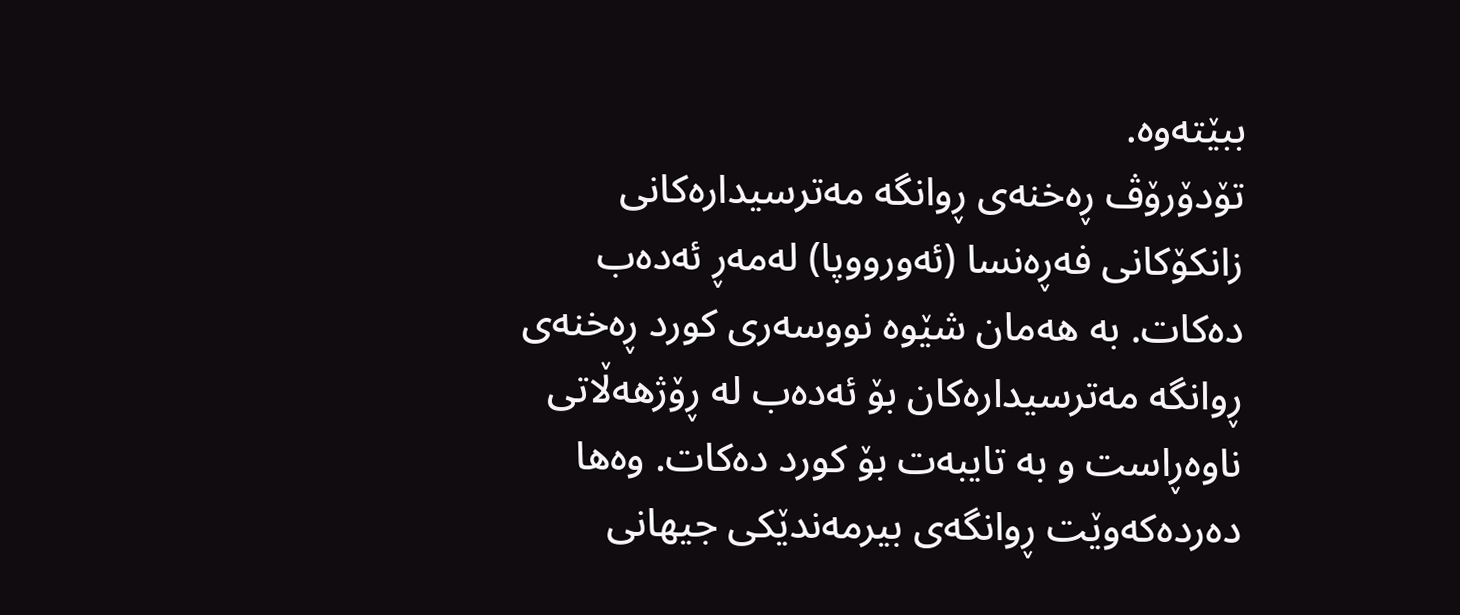ببێتەوە.
تۆدۆرۆڤ ڕەخنەی ڕوانگە مەترسیدارەکانی زانکۆکانی فەڕەنسا (ئەورووپا) لەمەڕ ئەدەب دەکات. بە هەمان شێوە نووسەری کورد ڕەخنەی ڕوانگە مەترسیدارەکان بۆ ئەدەب لە ڕۆژهەڵاتی ناوەڕاست و بە تایبەت بۆ کورد دەکات. وەها دەردەکەوێت ڕوانگەی بیرمەندێکی جیهانی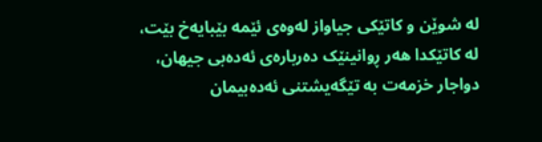لە شوێن و کاتێکی جیاواز لەوەی ئێمە بێبایەخ بێت، لە کاتێکدا هەر ڕوانینێک دەربارەی ئەدەبی جیهان، دواجار خزمەت بە تێگەیشتنی ئەدەبیمان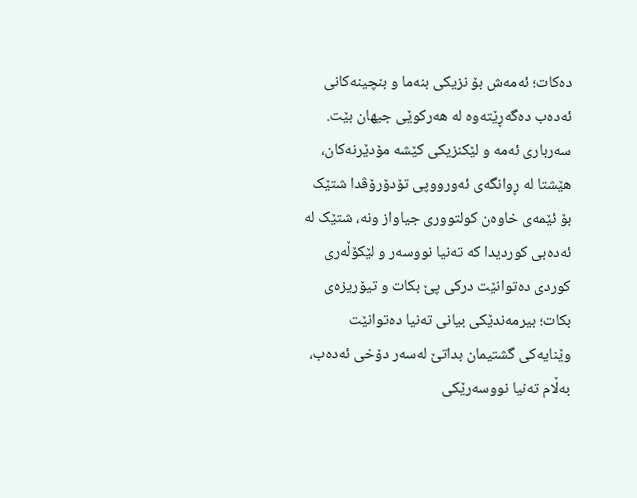دەکات؛ ئەمەش بۆ نزیکی بنەما و بنچینەکانی ئەدەب دەگەڕێتەوە لە هەرکوێی جیهان بێت. سەرباری ئەمە و لێکنزیکی کێشە مۆدێرنەکان، هێشتا لە ڕوانگەی ئەورووپی تۆدۆرۆڤدا شتێک بۆ ئێمەی خاوەن کولتووری جیاواز ونە، شتێک لە ئەدەبی کوردیدا کە تەنیا نووسەر و لێکۆڵەری کوردی دەتوانێت درکی پێ بکات و تیۆریزەی بکات؛ بیرمەندێکی بیانی تەنیا دەتوانێت وێنایەکی گشتیمان بداتێ لەسەر دۆخی ئەدەب، بەڵام تەنیا نووسەرێکی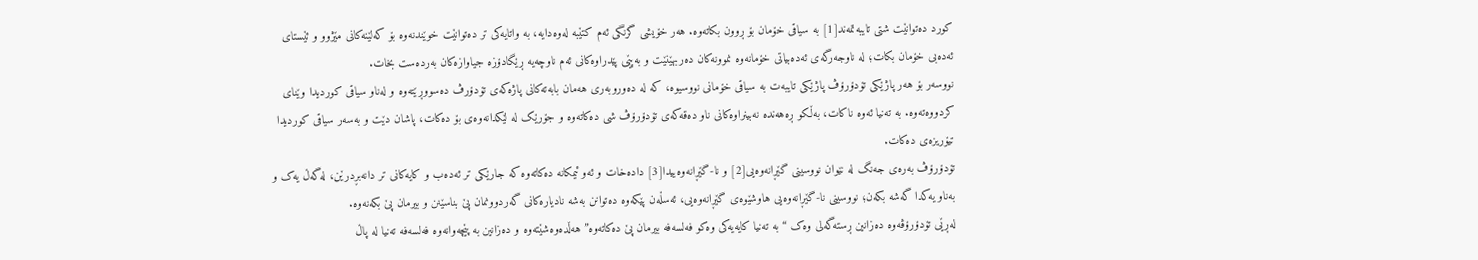کورد دەتوانێت شتی تایبەتمەند[1] بە سیاقی خۆمان بۆ ڕوون بکاتەوە. هەر خۆیشی گرنگی ئەم کتێبە لەوەدایە، بە واتایەکی تر دەتوانێت خوێندنەوە بۆ کەلێنەکانی مێژوو و ئێستای ئەدەبی خۆمان بکات؛ لە ناوجەرگەی ئەدەبیاتی خۆمانەوە نموونەکان دەربهێنێت و بەپێی پێدراوەکانی ئەم ناوچەیە ڕێگادۆزە جیاوازەکان بەردەست بخات.
نووسەر بۆ هەر پاژێکی تۆدۆرۆڤ پاژێکی تایبەت بە سیاقی خۆمانی نووسیوە، کە لە دەوروبەری هەمان بابەتەکانی پاژەکەی تۆدۆرڤ دەسووڕێتەوە و لەناو سیاقی کوردیدا وێنای کردووەتەوە. بە تەنیا ئەوە ناکات، بەڵکو ڕەهەندە نەبینراوەکانی ناو دەقەکەی تۆدۆرۆڤ شی دەکاتەوە و جۆرێک لە لێکدانەوەی بۆ دەکات، پاشان دێت و بەسەر سیاقی کوردیدا تیۆریزەی دەکات.
تۆدۆرۆڤ بەرەی جەنگ لە نێوان نووسینی گێڕانەوەیی[2] و نا-گێڕانەوەییدا[3] دادەخات و ئەو ئیمکانە دەکاتەوە کە جارێکی تر ئەدەب و کایەکانی تر دانەبڕدرێن، لەگەڵ یەک و بەناو یەکدا گەشە بکەن؛ نووسینی نا-گێڕانەوەیی هاوشێوەی گێڕانەوەیی، ئەسڵەن پێکەوە دەتوانن بەشە نادیارەکانی گەردوونمان پێ بناسێنن و بیرمان پێ بکەنەوە.
لەڕێی تۆدۆرۆڤەوە دەزانین ڕستەگەلی وەک “بە تەنیا کایەیەکی وەکو فەلسەفە بیرمان پێ دەکاتەوە” هەڵدەوەشێتەوە و دەزانین بە پێچەوانەوە فەلسەفە تەنیا لە پاڵ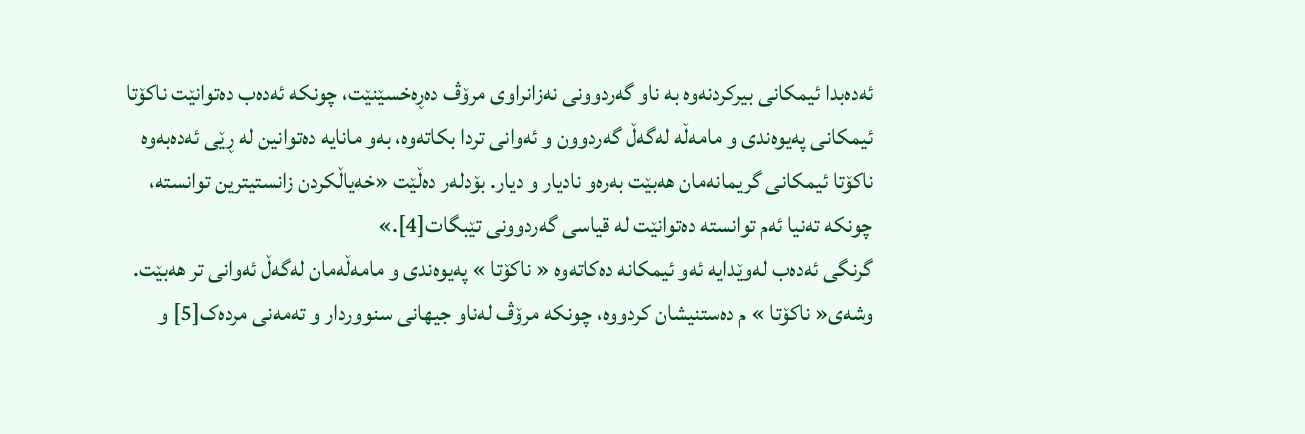ئەدەبدا ئیمکانی بیرکردنەوە بە ناو گەردوونی نەزانراوی مرۆڤ دەڕەخسێنێت، چونکە ئەدەب دەتوانێت ناکۆتا ئیمکانی پەیوەندی و مامەڵە لەگەڵ گەردوون و ئەوانی تردا بکاتەوە، بەو مانایە دەتوانین لە ڕێی ئەدەبەوە ناکۆتا ئیمکانی گریمانەمان هەبێت بەرەو نادیار و دیار. بۆدلەر دەڵێت «خەیاڵکردن زانستیترین توانستە، چونکە تەنیا ئەم توانستە دەتوانێت لە قیاسی گەردوونی تێبگات[4].»
گرنگی ئەدەب لەوێدایە ئەو ئیمکانە دەکاتەوە « ناکۆتا » پەیوەندی و مامەڵەمان لەگەڵ ئەوانی تر هەبێت. وشەی« ناکۆتا » م دەستنیشان کردووە، چونکە مرۆڤ لەناو جیهانی سنووردار و تەمەنی مردەک[5] و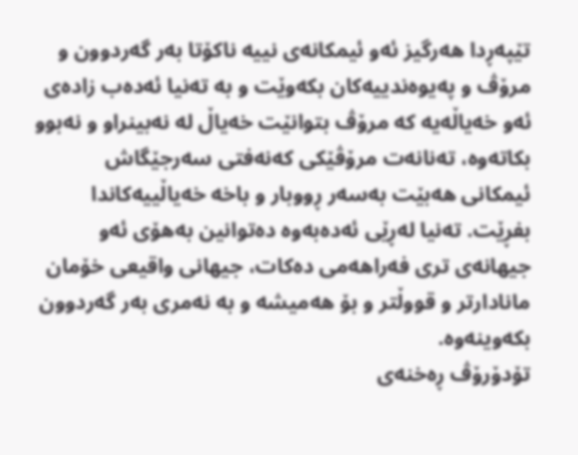تێپەڕدا هەرگیز ئەو ئیمکانەی نییە ناکۆتا بەر گەردوون و مرۆڤ و پەیوەندییەکان بکەوێت و بە تەنیا ئەدەب زادەی ئەو خەیاڵەیە کە مرۆڤ بتوانێت خەیاڵ لە نەبینراو و نەبوو بکاتەوە، تەنانەت مرۆڤێکی کەنەفتی سەرجێگاش ئیمکانی هەبێت بەسەر ڕووبار و باخە خەیاڵییەکاندا بفڕێت. تەنیا لەڕێی ئەدەبەوە دەتوانین بەهۆی ئەو جیهانەی تری فەراهەمی دەکات، جیهانی واقیعی خۆمان مانادارتر و قووڵتر و بۆ هەمیشە و بە نەمری بەر گەردوون بکەوینەوە.
تۆدۆرۆڤ ڕەخنەی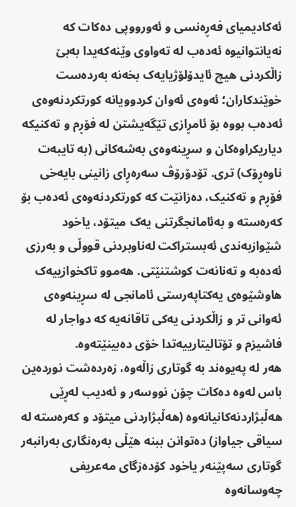ئەکادیمیای فەڕەنسی و ئەورووپی دەکات کە نەیانتوانیوە ئەدەب لە تەواوی وێنەکەیدا بەبێ زاڵکردنی هیچ ئایدۆلۆژیایەک بخەنە بەردەست خوێندکاران؛ ئەوەی ئەوان کردوویانە کورتکردنەوەی ئەدەب بووە بۆ ئامڕازی تێگەیشتن لە فۆڕم و تەکنیکە دیاریکراوەکان و سڕینەوەی بەشەکانی (بە تایبەت ناوەڕۆک) تری. تۆدۆرۆڤ سەرەڕای زانینی بایەخی فۆڕم و تەکنیک، دەزانێت کە کورتکردنەوەی ئەدەب بۆ کەرەستە و بەئامانجگرتنی یەک میتۆد، یاخود شێوازبەندی ئەبستراکت لەناوبردنی قووڵی و بەرزی ئەدەبە و تەنانەت کوشتنێتی. هەموو تاکخوازییەک هاوشێوەی یەکتاپەرستی ئامانجی لە سڕینەوەی ئەوانی تر و زاڵکردنی یەکی تاقانەیە کە دواجار لە فاشیزم و تۆتالیتارییەتدا خۆی دەبینێتەوە.
هەر لە پەیوەند بە گوتاری زاڵەوە، زەردەشت نوردەین باس لەوە دەکات چۆن نووسەر و ئەدیب لەڕێی هەڵبژاردنەکانیانەوە (هەڵبژاردنی میتۆد و کەرەستە لە سیاقی جیاواز) دەتوانن ببنە هێڵی بەرەنگاری بەرانبەر گوتاری سەپێنەر یاخود کۆدەزگای مەعریفی چەوسانەوە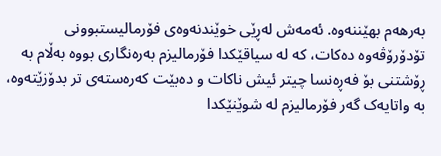بەرهەم بهێننەوە. ئەمەش لەڕێی خوێندنەوەی فۆرمالیستبوونی تۆدۆرۆڤەوە دەکات، کە لە سیاقێکدا فۆرمالیزم بەرەنگاری بووە بەڵام بە ڕۆشتنی بۆ فەڕەنسا چیتر ئیش ناکات و دەبێت کەرەستەی تر بدۆزێتەوە، بە واتایەک گەر فۆرمالیزم لە شوێنێکدا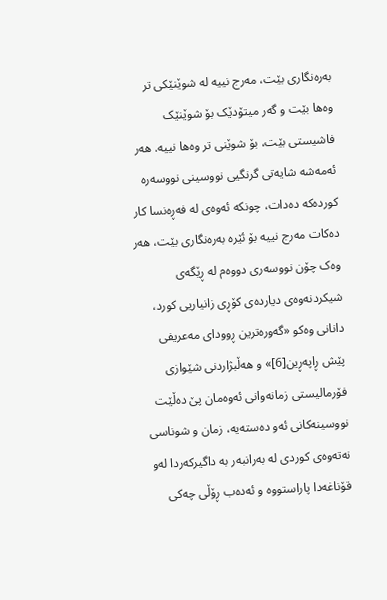بەرەنگاری بێت، مەرج نییە لە شوێنێکی تر وەها بێت و گەر میتۆدێک بۆ شوێنێک فاشیستی بێت، بۆ شوێنی تر وەها نییە. هەر ئەمەشە شایەتی گرنگیی نووسینی نووسەرە کوردەکە دەدات، چونکە ئەوەی لە فەڕەنسا کار دەکات مەرج نییە بۆ ئێرە بەرەنگاری بێت، هەر وەک چۆن نووسەری دووەم لە ڕێگەی شیکردنەوەی دیاردەی کۆڕی زانیاریی کورد، دانانی وەکو «گەورەترین ڕوودای مەعریفی پێش ڕاپەڕین[6]» و هەڵبژاردنی شێوازی فۆرمالیستی زمانەوانی ئەوەمان پێ دەڵێت نووسینەکانی ئەو دەستەیە، زمان و شوناسی نەتەوەی کوردی لە بەرانبەر بە داگیرکەردا لەو قۆناغەدا پاراستووە و ئەدەب ڕۆڵی چەکی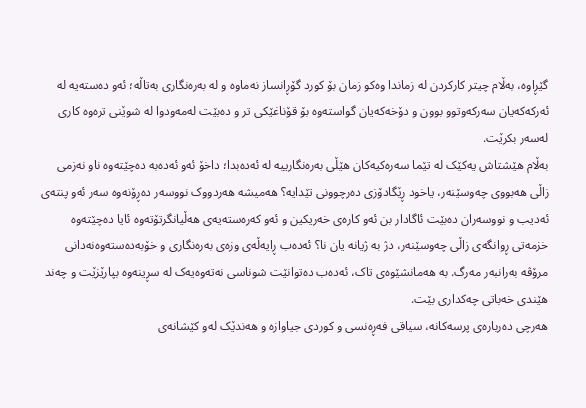گێڕاوە، بەڵام چیتر کارکردن لە زماندا وەکو زمان بۆ کورد گۆڕانساز نەماوە و لە بەرەنگاری بەتاڵە؛ ئەو دەستەیە لە ئەرکەکەیان سەرکەوتوو بوون و دۆخەکەیان گواستەوە بۆ قۆناغێکی تر و دەبێت لەمەودوا لە شوێنی ترەوە کاری لەسەر بکرێت.
بەڵام هێشتاش یەکێک لە تێما سەرەکیەکان هێڵی بەرەنگارییە لە ئەدەبدا؛ داخۆ ئەو ئەدەبە دەچێتەوە ناو نەزمی زاڵی هەبووی چەوسێنەر، یاخود ڕێگادۆزی دەرچوونی تێدایە؟ هەمیشە هەردووک نووسەر دەڕۆنەوە سەر ئەو پنتەی ئەدیب و نووسەران دەبێت ئاگادار بن ئەو کارەی خەریکین و ئەو کەرەستەیەی هەڵیانگرتۆتەوە ئایا دەچێتەوە خزمەتی ڕوانگەی زاڵی چەوسێنەر، دژ بە ژیانە یان نا؟ ئەدەب ڕایەڵەی وزەی بەرەنگاری و خۆبەدەستەوەنەدانی مرۆڤە بەرانبەر مەرگ. بە هەمانشێوەی تاک، ئەدەب دەتوانێت شوناسی نەتەوەیەک لە سڕینەوە بپارێزێت و چەند هێندی خەباتی چەکداری بێت.
هەرچی دەربارەی پرسەکانە، سیاقی فەڕەنسی و کوردی جیاوازە و هەندێک لەو کێشانەی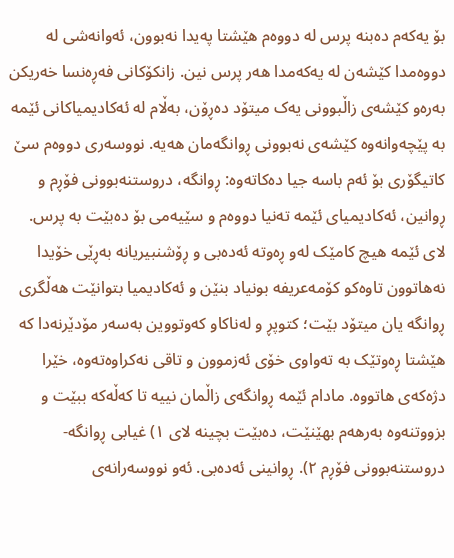بۆ یەکەم دەبنە پرس لە دووەم هێشتا پەیدا نەبوون، ئەوانەشی لە دووەمدا کێشەن لە یەکەمدا هەر پرس نین. زانکۆکانی فەڕەنسا خەریکن بەرەو کێشەی زاڵبوونی یەک میتۆد دەڕۆن، بەڵام لە ئەکادیمیاکانی ئێمە بە پێچەوانەوە کێشەی نەبوونی ڕوانگەمان هەیە. نووسەری دووەم سێ کاتیگۆری بۆ ئەم باسە جیا دەکاتەوە: ڕوانگە، دروستنەبوونی فۆڕم و ڕوانین، ئەکادیمیای ئێمە تەنیا دووەم و سێیەمی بۆ دەبێت بە پرس.
لای ئێمە هیچ کامێک لەو ڕەوتە ئەدەبی و ڕۆشنبیریانە بەڕێی خۆیدا نەهاتوون تاوەکو کۆمەعریفە بونیاد بنێن و ئەکادیمیا بتوانێت هەڵگری ڕوانگە یان میتۆد بێت؛ کتوپڕ و لەناکاو کەوتووین بەسەر مۆدێرنەدا کە هێشتا ڕەوتێک بە تەواوی خۆی ئەزموون و تاقی نەکراوەتەوە، خێرا دژەکەی هاتووە. مادام ئێمە ڕوانگەی زاڵمان نییە تا کەڵەکە ببێت و بزووتنەوە بەرهەم بهێنێت، دەبێت بچینە لای ١) غیابی ڕوانگە-دروستنەبوونی فۆڕم ٢). ڕوانینی ئەدەبی. ئەو نووسەرانەی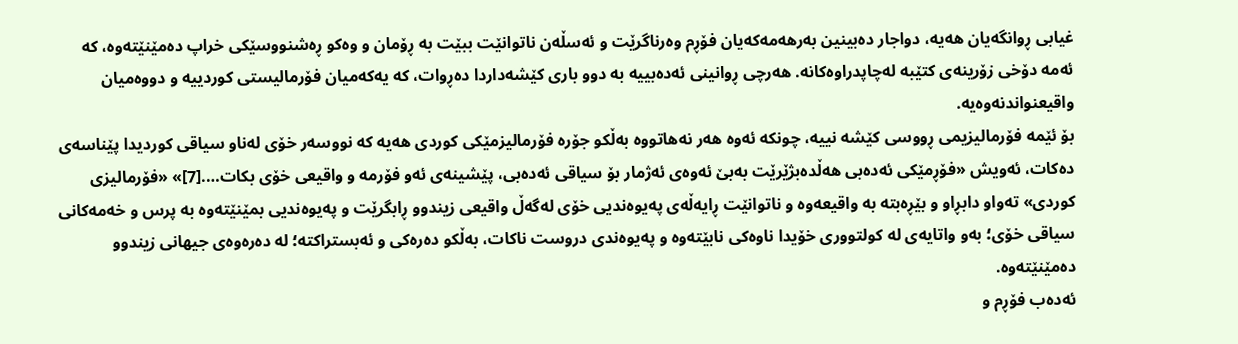غیابی ڕوانگەیان هەیە، دواجار دەبینین بەرهەمەکەیان فۆڕم وەرناگرێت و ئەسڵەن ناتوانێت ببێت بە ڕۆمان و وەکو ڕەشنووسێکی خراپ دەمێنێتەوە، کە ئەمە دۆخی زۆرینەی کتێبە لەچاپدراوەکانە. هەرچی ڕوانینی ئەدەبییە بە دوو باری کێشەداردا دەڕوات، کە یەکەمیان فۆرمالیستی کوردییە و دووەمیان واقیعنواندنەوەیە.
بۆ ئێمە فۆرمالیزیمی ڕووسی کێشە نییە، چونکە ئەوە هەر نەهاتووە بەڵکو جۆرە فۆرمالیزمێکی کوردی هەیە کە نووسەر خۆی لەناو سیاقی کوردیدا پێناسەی دەکات، ئەویش «فۆڕمێکی ئەدەبی هەڵدەبژێرێت بەبێ ئەوەی ئەژمار بۆ سیاقی ئەدەبی، پێشینەی ئەو فۆرمە و واقیعی خۆی بکات….[7]» «فۆرمالیزی کوردی» تەواو دابڕاو و بێڕەبتە بە واقیعەوە و ناتوانێت ڕایەڵەی پەیوەندیی خۆی لەگەڵ واقیعی زیندوو ڕابگرێت و پەیوەندیی بمێنێتەوە بە پرس و خەمەکانی سیاقی خۆی؛ بەو واتایەی لە کولتووری خۆیدا ناوەکی نابێتەوە و پەیوەندی دروست ناکات، بەڵکو دەرەکی و ئەبستراکتە؛ لە دەرەوەی جیهانی زیندوو دەمێنێتەوە.
ئەدەب فۆڕم و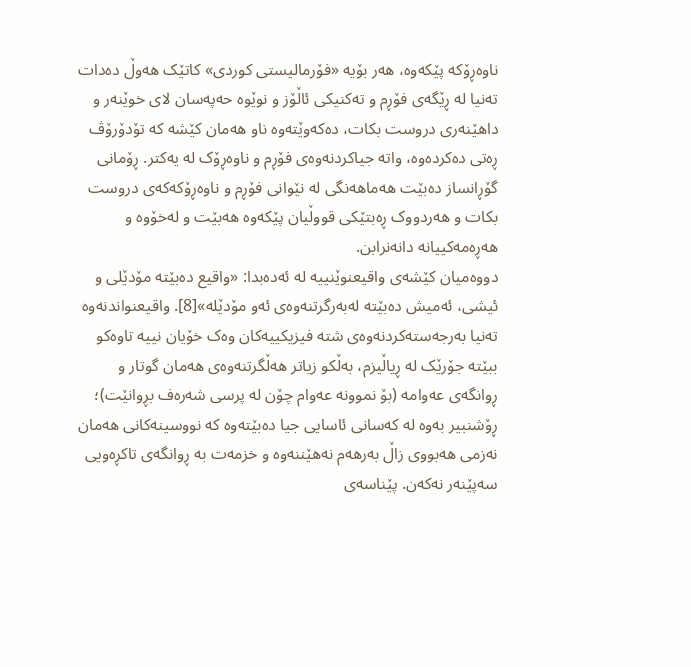ناوەڕۆکە پێکەوە، هەر بۆیە «فۆرمالیستی کوردی» کاتێک هەوڵ دەدات تەنیا لە ڕێگەی فۆڕم و تەکنیکی ئاڵۆز و نوێوە حەپەسان لای خوێنەر و داهێنەری دروست بکات، دەکەوێتەوە ناو هەمان کێشە کە تۆدۆرۆڤ ڕەتی دەکردەوە، واتە جیاکردنەوەی فۆڕم و ناوەڕۆک لە یەکتر. ڕۆمانی گۆڕانساز دەبێت هەماهەنگی لە نێوانی فۆڕم و ناوەڕۆکەکەی دروست بکات و هەردووک ڕەبتێکی قووڵیان پێکەوە هەبێت و لەخۆوە و هەڕەمەکییانە دانەنرابن.
دووەمیان کێشەی واقیعنوێنییە لە ئەدەبدا: «واقیع دەبێتە مۆدێلی و ئیشی، ئەمیش دەبێتە لەبەرگرتنەوەی ئەو مۆدێلە»[8]. واقیعنواندنەوە تەنیا بەرجەستەکردنەوەی شتە فیزیکییەکان وەک خۆیان نییە تاوەکو ببێتە جۆرێک لە ڕیاڵیزم، بەڵکو زیاتر هەڵگرتنەوەی هەمان گوتار و ڕوانگەی عەوامە (بۆ نموونە عەوام چۆن لە پرسی شەرەف بڕوانێت)؛ ڕۆشنبیر بەوە لە کەسانی ئاسایی جیا دەبێتەوە کە نووسینەکانی هەمان نەزمی هەبووی زاڵ بەرهەم نەهێننەوە و خزمەت بە ڕوانگەی تاکڕەویی سەپێنەر نەکەن. پێناسەی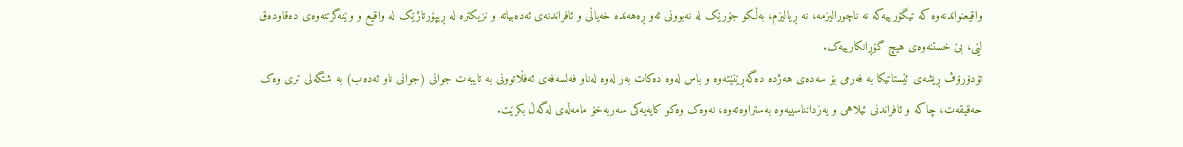واقیعنواندنەوە کە تیگۆرییەکە نە ناچورالیزمە، نە ڕیالیزم، بەڵکو جۆرێک لە نەبوونی ئەو ڕەهەندە خەیاڵی و ئافراندنەی ئەدەبیاتە و نزیکترە لە ڕیپۆرتاژێک لە واقیع و وێنەگرتنەوەی دەقاودەق لێی، بێ خستنەوەی هیچ گۆڕانکارییەک.
تۆدۆرۆڤ ڕیشەی ئێستاتیکا بە فەرمی بۆ سەدەی هەژدە دەگەڕێنێتەوە و باس لەوە دەکات بەر لەوە لەناو فەلسەفەی ئەفڵاتوونی بە تایبەت جوانی (جوانی ناو ئەدەب) بە شتگەلی تری وەک حەقیقەت، چاکە و ئافراندنی ئیلاهی و یەزدانناسییەوە بەستراوەتەوە، نەوەک وەکو کایەیەکی سەربەخۆ مامەڵەی لەگەڵ بکرێت.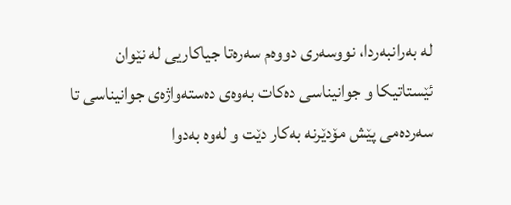لە بەرانبەردا، نووسەری دووەم سەرەتا جیاکاریی لە نێوان ئێستاتیکا و جوانیناسی دەکات بەوەی دەستەواژەی جوانیناسی تا سەردەمی پێش مۆدێرنە بەکار دێت و لەوە بەدوا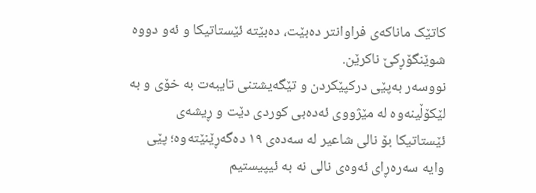کاتێک ماناکەی فراوانتر دەبێت، دەبێتە ئێستاتیکا و ئەو دووە شوێنگۆڕکێ ناکرێن.
نووسەر بەپێی درکپێکردن و تێگەیشتنی تایبەت بە خۆی و بە لێکۆڵینەوە لە مێژووی ئەدەبی کوردی دێت و ڕیشەی ئێستاتیکا بۆ نالی شاعیر لە سەدەی ١٩ دەگەڕێنێتەوە؛ پێی وایە سەرەڕای ئەوەی نالی نە بە ئیپیستیم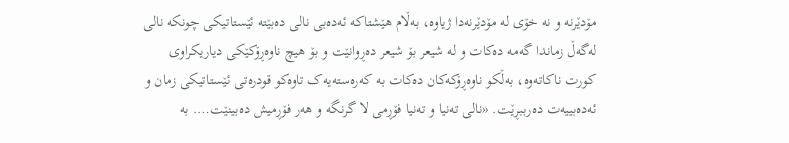مۆدێرنە و نە خۆی لە مۆدێرنەدا ژیاوە، بەڵام هێشتاکە ئەدەبی نالی دەبێتە ئێستاتیکی چونکە نالی لەگەڵ زماندا گەمە دەکات و لە شیعر بۆ شیعر دەڕوانێت و بۆ هیچ ناوەڕۆکێکی دیاریکراوی کورت ناکاتەوە، بەڵکو ناوەڕۆکەکان دەکات بە کەرەستەیەک تاوەکو قودرەتی ئێستاتیکی زمان و ئەدەبییەت دەرببڕێت. «نالی تەنیا و تەنیا فۆڕمی لا گرنگە و هەر فۆڕمیش دەبینێت…. بە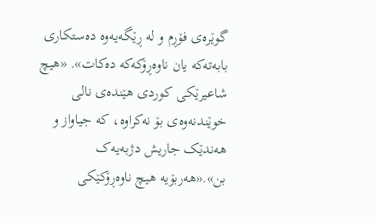گوێرەی فۆڕم و لە ڕێگەیەوە دەستکاری بابەتەکە یان ناوەڕۆکەکە دەکات». «هیچ شاعیرێکی کوردی هێندەی نالی خوێندنەوەی بۆ نەکراوە، کە جیاواز و هەندێک جاریش دژبەیەک بن».«هەربۆیە هیچ ناوەڕۆکێکی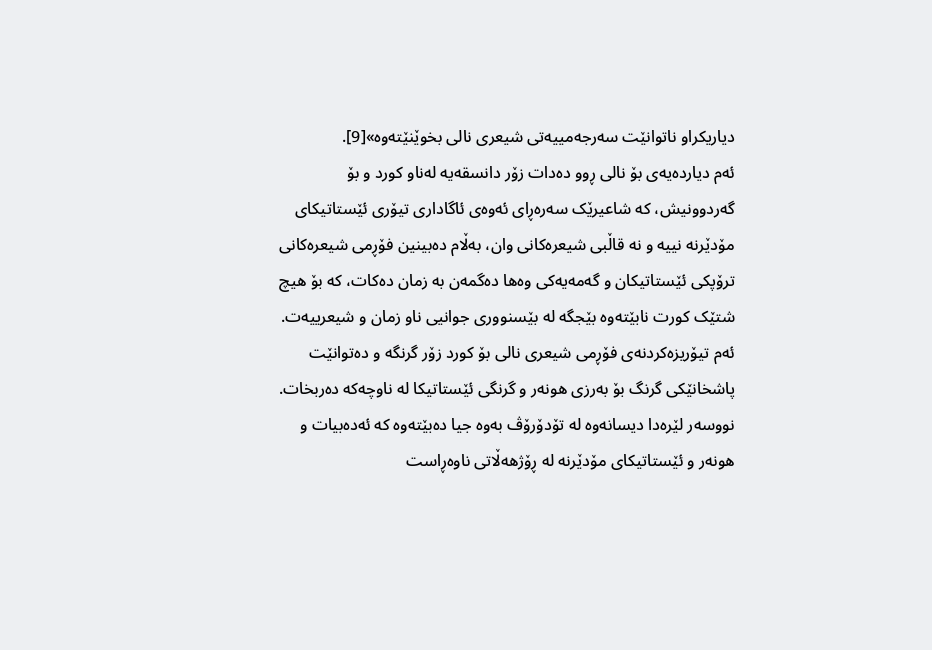دیاریکراو ناتوانێت سەرجەمییەتی شیعری نالی بخوێنێتەوە»[9].
ئەم دیاردەیەی بۆ نالی ڕوو دەدات زۆر دانسقەیە لەناو کورد و بۆ گەردوونیش، کە شاعیرێک سەرەڕای ئەوەی ئاگاداری تیۆری ئێستاتیکای مۆدێرنە نییە و نە قاڵبی شیعرەکانی وان، بەڵام دەبینین فۆڕمی شیعرەکانی ترۆپکی ئێستاتیکان و گەمەیەکی وەها دەگمەن بە زمان دەکات، کە بۆ هیچ شتێک کورت نابێتەوە بێجگە لە بێسنووری جوانیی ناو زمان و شیعرییەت. ئەم تیۆریزەکردنەی فۆڕمی شیعری نالی بۆ کورد زۆر گرنگە و دەتوانێت پاشخانێکی گرنگ بۆ بەرزی هونەر و گرنگی ئێستاتیکا لە ناوچەکە دەربخات.
نووسەر لێرەدا دیسانەوە لە تۆدۆرۆڤ بەوە جیا دەبێتەوە کە ئەدەبیات و هونەر و ئێستاتیکای مۆدێرنە لە ڕۆژهەڵاتی ناوەڕاست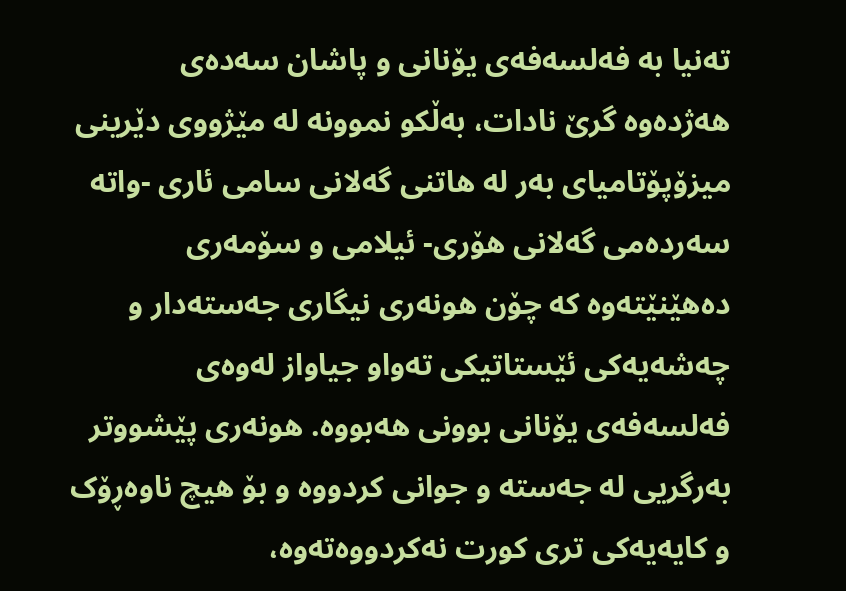تەنیا بە فەلسەفەی یۆنانی و پاشان سەدەی هەژدەوە گرێ نادات، بەڵکو نموونە لە مێژووی دێرینی میزۆپۆتامیای بەر لە هاتنی گەلانی سامی ئاری -واتە سەردەمی گەلانی هۆری- ئیلامی و سۆمەری دەهێنێتەوە کە چۆن هونەری نیگاری جەستەدار و چەشەیەکی ئێستاتیکی تەواو جیاواز لەوەی فەلسەفەی یۆنانی بوونی هەبووە. هونەری پێشووتر بەرگریی لە جەستە و جوانی کردووە و بۆ هیچ ناوەڕۆک و کایەیەکی تری کورت نەکردووەتەوە،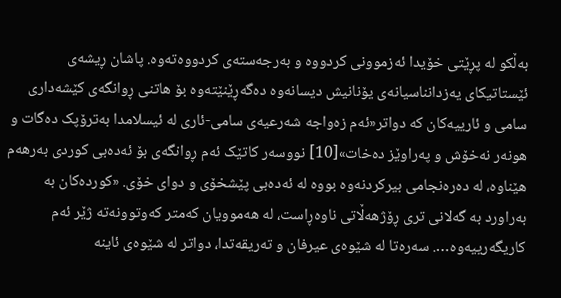بەڵکو لە پڕێتی خۆیدا ئەزموونی کردووە و بەرجەستەی کردووەتەوە. پاشان ڕیشەی ئێستاتیکای یەزدانناسیانەی یۆنانیش دیسانەوە دەگەڕێنێتەوە بۆ هاتنی ڕوانگەی کێشەداری سامی و ئارییەکان کە دواتر«ئەم زەواجە شەرعیەی سامی-ئاری لە ئیسلامدا بەترۆپک دەگات و هونەر نەخۆش و پەراوێز دەخات»[10] نووسەر کاتێک ئەم ڕوانگەی بۆ ئەدەبی کوردی بەرهەم هێناوە، لە دەرەنجامی بیرکردنەوە بووە لە ئەدەبی پێشخۆی و دوای خۆی. «کوردەکان بە بەراورد بە گەلانی تری ڕۆژهەڵاتی ناوەڕاست، لە هەموویان کەمتر کەوتوونەتە ژێر ئەم کاریگەرییەوە…. سەرەتا لە شێوەی عیرفان و تەریقەتدا، دواتر لە شێوەی ئاینە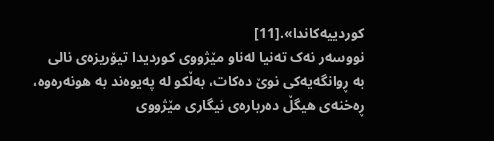کوردییەکاندا».[11]
نووسەر نەک تەنیا لەناو مێژووی کوردیدا تیۆریزەی نالی بە ڕوانگەیەکی نوێ دەکات، بەڵکو لە پەیوەند بە هونەرەوە، ڕەخنەی هیگڵ دەربارەی نیگاری مێژووی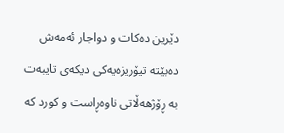دێرین دەکات و دواجار ئەمەش دەبێتە تیۆریزەیەکی دیکەی تایبەت بە ڕۆژهەڵاتی ناوەڕاست و کورد کە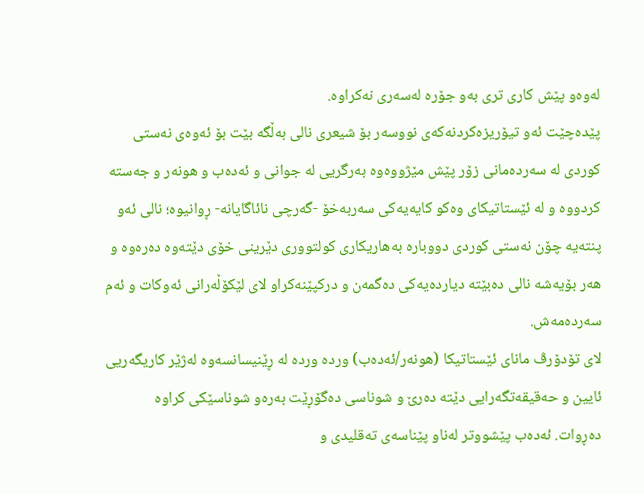لەوەو پێش کاری تری بەو جۆرە لەسەری نەکراوە.
پێدەچێت ئەو تیۆریزەکردنەکەی نووسەر بۆ شیعری نالی بەڵگە بێت بۆ ئەوەی نەستی کوردی لە سەردەمانی زۆر پێش مێژووەوە بەرگریی لە جوانی و ئەدەب و هونەر و جەستە کردووە و لە ئێستاتیکای وەکو کایەیەکی سەربەخۆ -گەرچی نائاگایانە- ڕوانیوە؛ نالی ئەو پنتەیە چۆن نەستی کوردی دووبارە بەهاریکاری کولتووری دێرینی خۆی دێتەوە دەرەوە و هەر بۆیەشە نالی دەبێتە دیاردەیەکی دەگمەن و درکپێنەکراو لای لێکۆڵەرانی ئەوکات و ئەم سەردەمەش.
لای تۆدۆرڤ مانای ئێستاتیکا (هونەر/ئەدەب) وردە وردە لە ڕێنیسانسەوە لەژێر کاریگەریی ئایین و حەقیقەتگەرایی دێتە دەرێ و شوناسی دەگۆڕێت بەرەو شوناسێکی کراوە دەڕوات. ئەدەب پێشووتر لەناو پێناسەی تەقلیدی و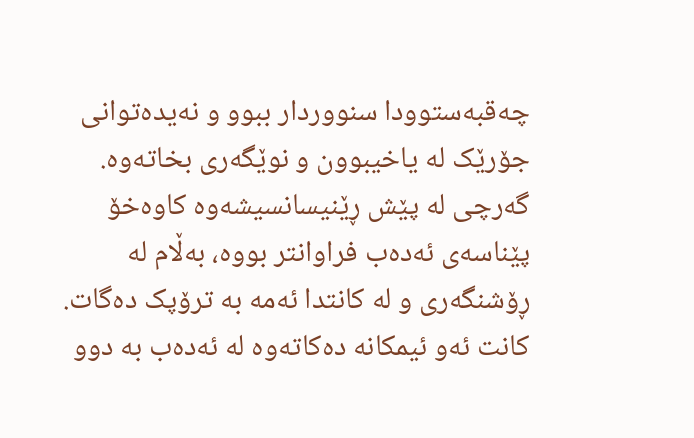چەقبەستوودا سنووردار ببوو و نەیدەتوانی جۆرێک لە یاخیبوون و نوێگەری بخاتەوە. گەرچی لە پێش ڕێنیسانسیشەوە کاوەخۆ پێناسەی ئەدەب فراوانتر بووە، بەڵام لە ڕۆشنگەری و لە کانتدا ئەمە بە ترۆپک دەگات. کانت ئەو ئیمکانە دەکاتەوە لە ئەدەب بە دوو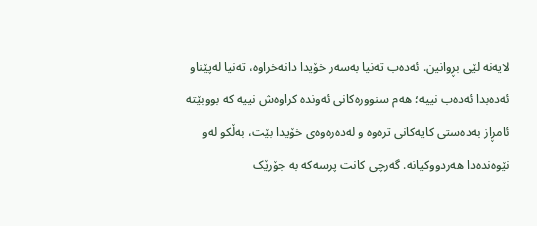لایەنە لێی بڕوانین. ئەدەب تەنیا بەسەر خۆیدا دانەخراوە، تەنیا لەپێناو ئەدەبدا ئەدەب نییە؛ هەم سنوورەکانی ئەوندە کراوەش نییە کە بووبێتە ئامڕاز بەدەستی کایەکانی ترەوە و لەدەرەوەی خۆیدا بێت، بەڵکو لەو نێوەندەدا هەردووکیانە. گەرچی کانت پرسەکە بە جۆرێک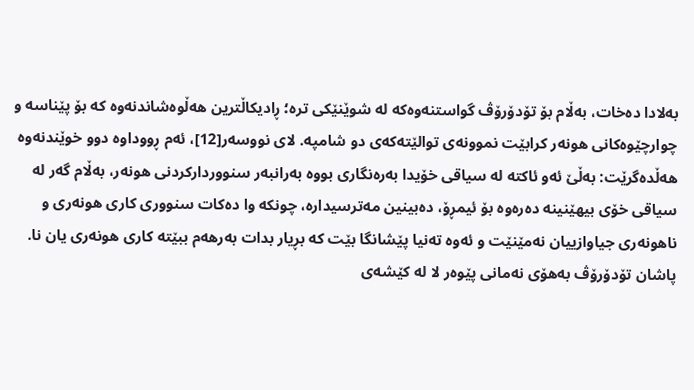بەلادا دەخات، بەڵام بۆ تۆدۆرۆڤ گواستنەوەکە لە شوێنێکی ترە؛ ڕادیکاڵترین هەڵوەشاندنەوە کە بۆ پێناسە و چوارچێوەکانی هونەر کرابێت نموونەی توالێتەکەی دو شامپە. لای نووسەر[12]، ئەم ڕووداوە دوو خوێندنەوە هەڵدەگرێت: بەڵێ ئەو ئاکتە لە سیاقی خۆیدا بەرەنگاری بووە بەرانبەر سنووردارکردنی هونەر، بەڵام گەر لە سیاقی خۆی بیهێنینە دەرەوە بۆ ئیمڕۆ، دەبینین مەترسیدارە، چونکە وا دەکات سنووری کاری هونەری و ناهونەری جیاوازییان نەمێنێت و ئەوە تەنیا پێشانگا بێت کە بڕیار بدات بەرهەم ببێتە کاری هونەری یان نا.
پاشان تۆدۆرۆڤ بەهۆی نەمانی پێوەر لا لە کێشەی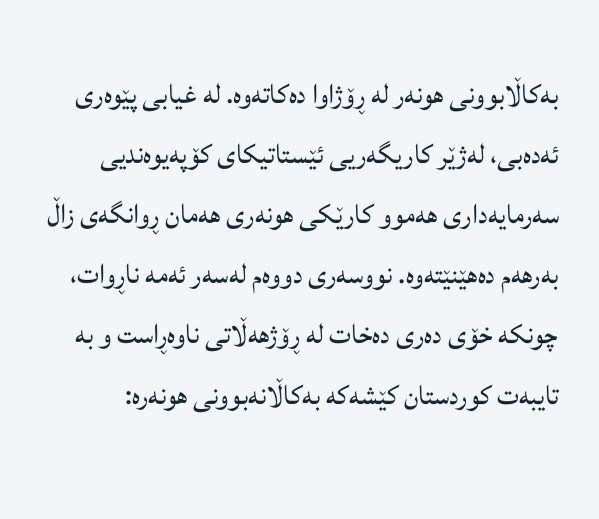بەکاڵابوونی هونەر لە ڕۆژاوا دەکاتەوە. لە غیابی پێوەری ئەدەبی، لەژێر کاریگەریی ئێستاتیکای کۆپەیوەندیی سەرمایەداری هەموو کارێکی هونەری هەمان ڕوانگەی زاڵ بەرهەم دەهێنێتەوە. نووسەری دووەم لەسەر ئەمە ناڕوات، چونکە خۆی دەری دەخات لە ڕۆژهەڵاتی ناوەڕاست و بە تایبەت کوردستان کێشەکە بەکاڵانەبوونی هونەرە: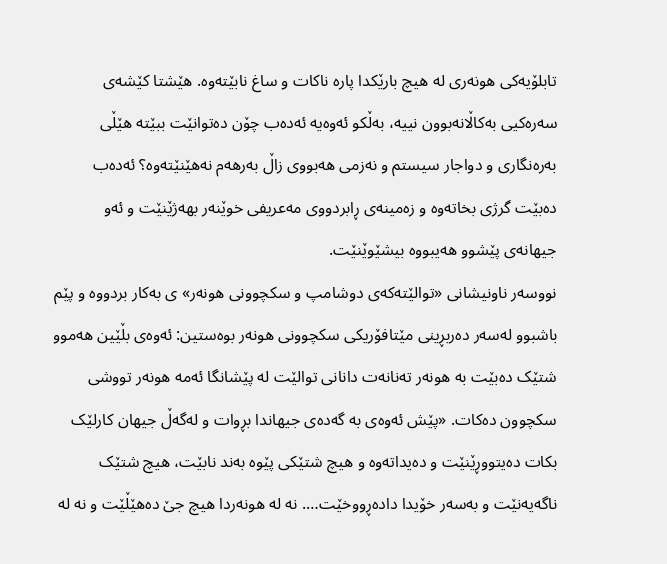تابلۆیەکی هونەری لە هیچ بارێکدا پارە ناکات و ساغ نابێتەوە. هێشتا کێشەی سەرەکیی بەکاڵانەبوون نییە، بەڵکو ئەوەیە ئەدەب چۆن دەتوانێت ببێتە هێڵی بەرەنگاری و دواجار سیستم و نەزمی هەبووی زاڵ بەرهەم نەهێنێتەوە؟ ئەدەب دەبێت گرژی بخاتەوە و زەمینەی ڕابردووی مەعریفی خوێنەر بهەژێنێت و ئەو جیهانەی پێشوو هەیبووە بیشێوێنێت.
نووسەر ناونیشانی «توالێتەکەی دوشامپ و سکچوونی هونەر» ی بەکار بردووە و پێم باشبوو لەسەر دەربڕینی مێتافۆریکی سکچوونی هونەر بوەستین: ئەوەی بڵێین هەموو شتێک دەبێت بە هونەر تەنانەت دانانی توالێت لە پێشانگا ئەمە هونەر تووشی سکچوون دەکات. «پێش ئەوەی بە گەدەی جیهاندا بڕوات و لەگەڵ جیهان کارلێک بکات دەیتووڕێنێت و دەیداتەوە و هیچ شتێکی پێوە بەند نابێت، هیچ شتێک ناگەیەنێت و بەسەر خۆیدا دادەڕووخێت…. نە لە هونەردا هیچ جێ دەهێڵێت و نە لە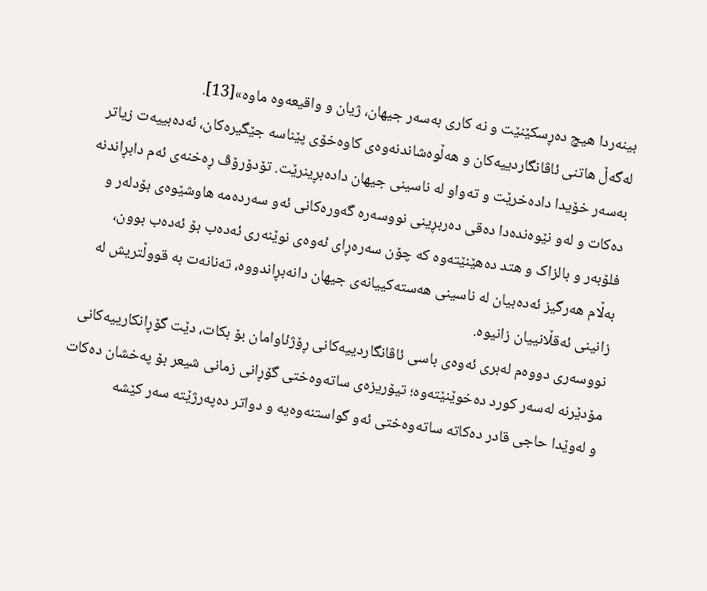بینەردا هیچ دەڕسکێنێت و نە کاری بەسەر جیهان، ژیان و واقیعەوە ماوە»[13].
لەگەڵ هاتنی ئاڤانگاردییەکان و هەڵوەشاندنەوەی کاوەخۆی پێناسە جێگیرەکان، ئەدەبییەت زیاتر بەسەر خۆیدا دادەخرێت و تەواو لە ناسینی جیهان دادەبڕینرێت. تۆدۆرۆڤ ڕەخنەی ئەم دابڕاندنە دەکات و لەو نێوەندەدا دەقی دەربڕینی نووسەرە گەورەکانی ئەو سەردەمە هاوشێوەی بۆدلەر و فلۆبەر و بالزاک و هتد دەهێنێتەوە کە چۆن سەرەڕای ئەوەی نوێنەری ئەدەب بۆ ئەدەب بوون، بەڵام هەرگیز ئەدەبیان لە ناسینی هەستەکییانەی جیهان دانەبڕاندووە، تەنانەت بە قووڵتریش لە زانینی ئەقڵانییان زانیوە.
نووسەری دووەم لەبری ئەوەی باسی ئاڤانگاردییەکانی ڕۆژئاوامان بۆ بکات، دێت گۆڕانکارییەکانی مۆدێرنە لەسەر کورد دەخوێنێتەوە؛ تیۆریزەی ساتەوەختی گۆڕانی زمانی شیعر بۆ پەخشان دەکات و لەوێدا حاجی قادر دەکاتە ساتەوەختی ئەو گواستنەوەیە و دواتر دەپەرژێتە سەر کێشە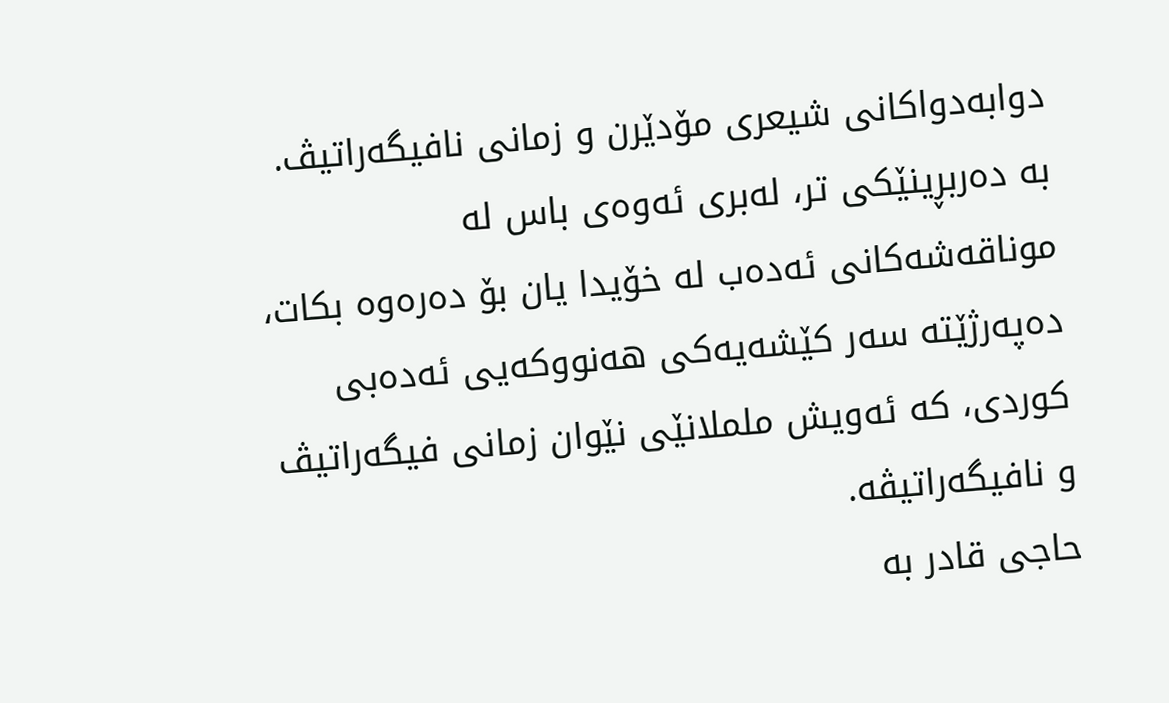دوابەدواکانی شیعری مۆدێرن و زمانی نافیگەراتیڤ. بە دەربڕینێکی تر، لەبری ئەوەی باس لە موناقەشەکانی ئەدەب لە خۆیدا یان بۆ دەرەوە بکات، دەپەرژێتە سەر کێشەیەکی هەنووکەیی ئەدەبی کوردی، کە ئەویش ململانێی نێوان زمانی فیگەراتیڤ و نافیگەراتیڤە.
حاجی قادر بە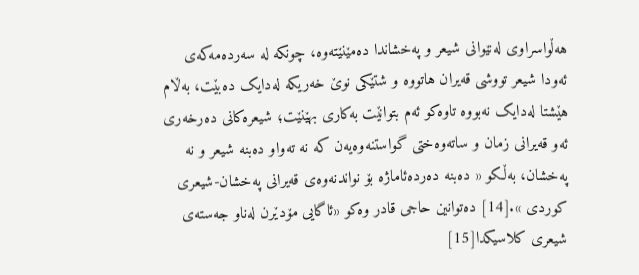هەڵواسراوی لەنێوانی شیعر و پەخشاندا دەمێنێتەوە، چونکە لە سەردەمەکەی ئەودا شیعر تووشی قەیران هاتووە و شتێکی نوێ خەریکە لەدایک دەبێت، بەڵام هێشتا لەدایک نەبووە تاوەکو ئەم بتوانێت بەکاری بهێنێت؛ شیعرەکانی دەرخەری ئەو قەیرانی زمان و ساتەوەختی گواستنەوەیەن کە نە تەواو دەبنە شیعر و نە پەخشان، بەڵکو « دەبنە دەردەئاماژە بۆ نواندنەوەی قەیرانی پەخشان-شیعری کوردی ».[14] دەتوانین حاجی قادر وەکو «ئاگایی مۆدێرن لەناو جەستەی شیعری کلاسیکدا[15]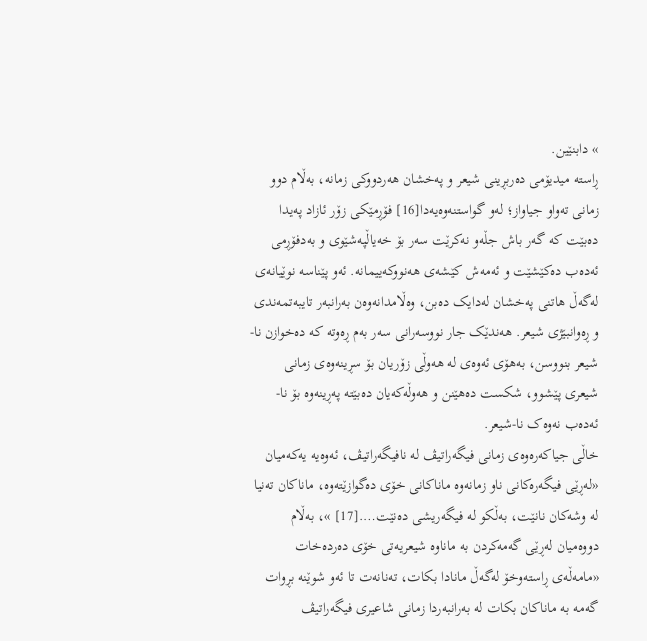» دابنێین.
ڕاستە میدیۆمی دەربڕینی شیعر و پەخشان هەردووکی زمانە، بەڵام دوو زمانی تەواو جیاواز؛ لەو گواستنەوەیەدا[16] فۆڕمێکی زۆر ئازاد پەیدا دەبێت کە گەر باش جڵەو نەکرێت سەر بۆ خەیاڵپەشێوی و بەدفۆڕمی ئەدەب دەکێشێت و ئەمەش کێشەی هەنووکەییمانە. ئەو پێناسە نوێیانەی لەگەڵ هاتنی پەخشان لەدایک دەبن، وەڵامدانەوەن بەرانبەر تایبەتمەندی و ڕەوانبێژی شیعر. هەندێک جار نووسەرانی سەر بەم ڕەوتە کە دەخوازن نا-شیعر بنووسن، بەهۆی ئەوەی لە هەوڵی زۆریان بۆ سڕینەوەی زمانی شیعری پێشوو، شکست دەهێنن و هەوڵەکەیان دەبێتە پەڕینەوە بۆ نا-ئەدەب نەوەک نا-شیعر.
خاڵی جیاکەرەوەی زمانی فیگەراتیڤ لە نافیگەراتیڤ، ئەوەیە یەکەمیان «لەڕێی فیگەرەکانی ناو زمانەوە ماناکانی خۆی دەگوازێتەوە، ماناکان تەنیا لە وشەکان نانێت، بەڵکو لە فیگەریشی دەنێت….[17] »، بەڵام دووەمیان لەڕێی گەمەکردن بە ماناوە شیعریەتی خۆی دەردەخات «مامەڵەی ڕاستەوخۆ لەگەڵ مانادا بکات، تەنانەت تا ئەو شوێنە بڕوات گەمە بە ماناکان بکات لە بەرانبەردا زمانی شاعیری فیگەراتیڤ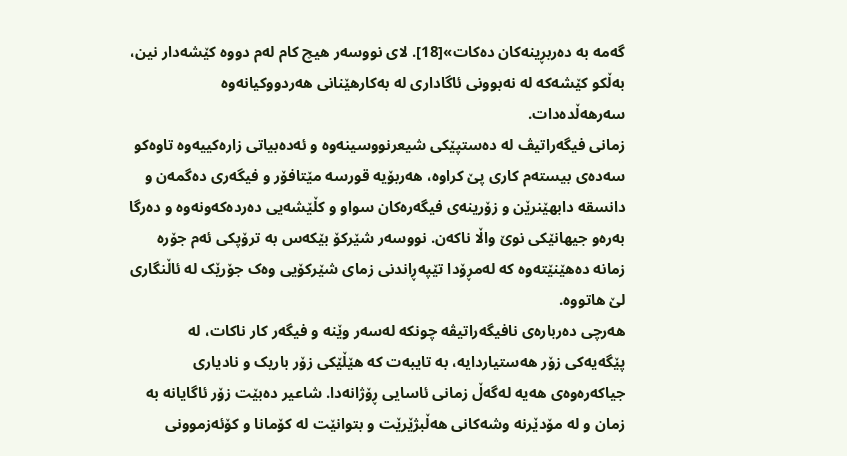گەمە بە دەربڕینەکان دەکات»[18]. لای نووسەر هیچ کام لەم دووە کێشەدار نین، بەڵکو کێشەکە لە نەبوونی ئاگاداری لە بەکارهێنانی هەردووکیانەوە سەرهەڵدەدات.
زمانی فیگەراتیڤ لە دەستپێکی شیعرنووسینەوە و ئەدەبیاتی زارەکییەوە تاوەکو سەدەی بیستەم کاری پێ کراوە، هەربۆیە قورسە مێتافۆر و فیگەری دەگمەن و دانسقە دابهێنرێن و زۆرینەی فیگەرەکان سواو و کڵێشەیی دەردەکەونەوە و دەرگا بەرەو جیهانێکی نوێ واڵا ناکەن. نووسەر شێرکۆ بێکەس بە ترۆپکی ئەم جۆرە زمانە دەهێنێتەوە کە لەمڕۆدا تێپەڕاندنی زمای شێرکۆیی وەک جۆرێک لە ئاڵنگاری لێ هاتووە.
هەرچی دەربارەی نافیگەراتیڤە چونکە لەسەر وێنە و فیگەر کار ناکات، لە پێگەیەکی زۆر هەستیاردایە، بە تایبەت کە هێڵێكی زۆر باریک و نادیاری جیاکەرەوەی هەیە لەگەڵ زمانی ئاسایی ڕۆژانەدا. شاعیر دەبێت زۆر ئاگایانە بە زمان و لە مۆدێرنە وشەکانی هەڵبژێرێت و بتوانێت لە کۆمانا و کۆئەزموونی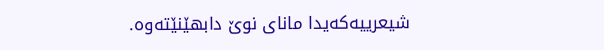شیعرییەکەیدا مانای نوێ دابهێنێتەوە.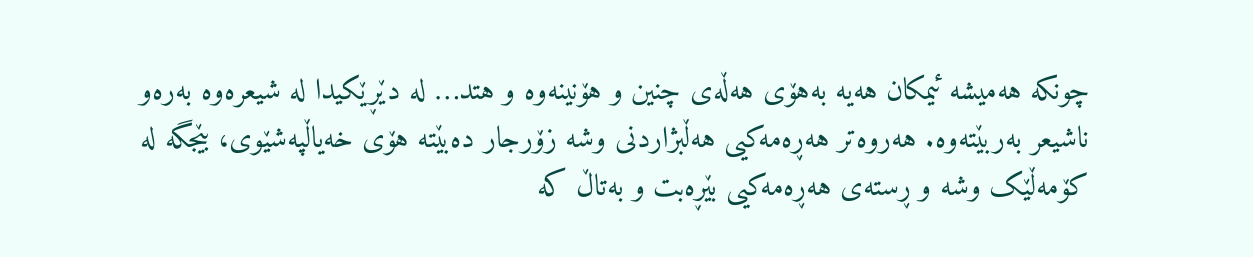چونکە هەمیشە ئیمکان هەیە بەهۆی هەڵەی چنین و هۆنینەوە و هتد… لە دێڕێکیدا لە شیعرەوە بەرەو ناشیعر بەربێتەوە. هەروەتر هەڕەمەکیی هەڵبژاردنی وشە زۆرجار دەبێتە هۆی خەیاڵپەشێوی، بێجگە لە کۆمەڵێک وشە و ڕستەی هەڕەمەکیی بێڕەبت و بەتاڵ کە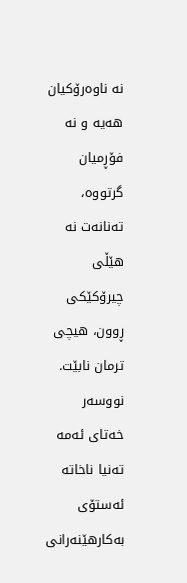نە ناوەرۆکیان هەیە و نە فۆڕمیان گرتووە، تەنانەت نە هێڵی چیرۆکێکی ڕوون، هیچی ترمان نابێت. نووسەر خەتای ئەمە تەنیا ناخاتە ئەستۆی بەکارهێنەرانی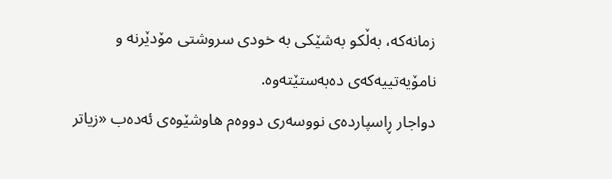زمانەکە، بەڵکو بەشێکی بە خودی سروشتی مۆدێرنە و نامۆیەتییەکەی دەبەستێتەوە.
دواجار ڕاسپاردەی نووسەری دووەم هاوشێوەی ئەدەب «زیاتر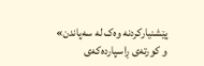پێشنیارکردنە وەک لە سەپاندن» و کورتەی ڕاسپاردەکەی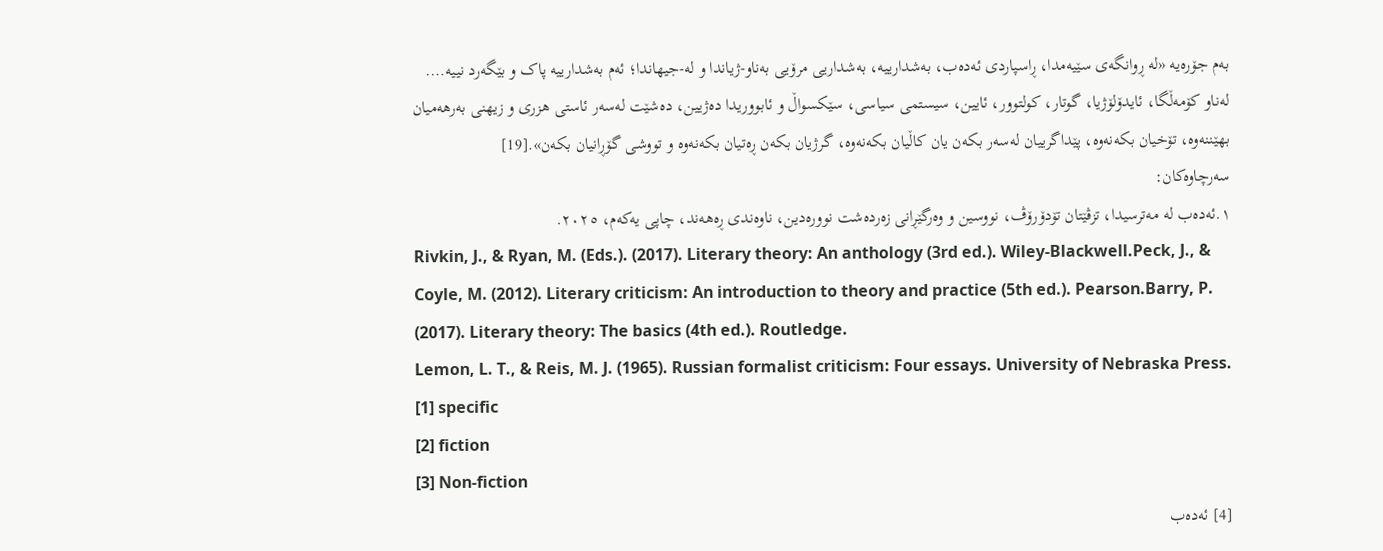بەم جۆرەیە «لە ڕوانگەی سێیەمدا، ڕاسپاردی ئەدەب، بەشدارییە، بەشداریی مرۆیی بەناو-ژیاندا و لە-جیهاندا؛ ئەم بەشدارییە پاک و بێگەرد نییە…. لەناو کۆمەڵگا، ئایدۆلۆژیا، گوتار، کولتوور، ئایین، سیستمی سیاسی، سێکسواڵ و ئابووریدا دەژیین، دەشێت لەسەر ئاستی هزری و زیهنی بەرهەمیان بهێننەوە، تۆخیان بکەنەوە، پێداگرییان لەسەر بکەن یان کاڵیان بکەنەوە، گرژیان بکەن ڕەتیان بکەنەوە و تووشی گۆڕانیان بکەن».[19]
سەرچاوەکان:
١.ئەدەب لە مەترسیدا، تزڤێتان تۆدۆرۆڤ، نووسین و وەرگێڕانی زەردەشت نوورەدین، ناوەندی ڕەهەند، چاپی یەکەم، ٢٠٢٥.
Rivkin, J., & Ryan, M. (Eds.). (2017). Literary theory: An anthology (3rd ed.). Wiley-Blackwell.Peck, J., & Coyle, M. (2012). Literary criticism: An introduction to theory and practice (5th ed.). Pearson.Barry, P. (2017). Literary theory: The basics (4th ed.). Routledge.
Lemon, L. T., & Reis, M. J. (1965). Russian formalist criticism: Four essays. University of Nebraska Press.
[1] specific
[2] fiction
[3] Non-fiction
[4] ئەدەب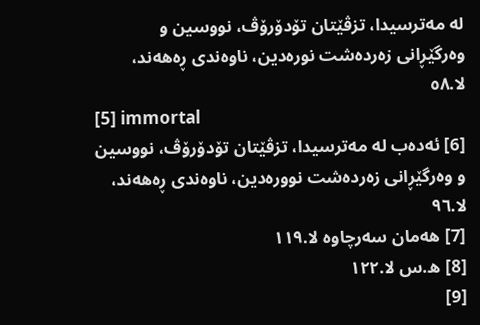لە مەترسیدا، تزڤێتان تۆدۆرۆڤ، نووسین و وەرگێڕانی زەردەشت نورەدین، ناوەندی ڕەهەند، لا.٥٨
[5] immortal
[6] ئەدەب لە مەترسیدا، تزڤێتان تۆدۆرۆڤ، نووسین و وەرگێڕانی زەردەشت نوورەدین، ناوەندی ڕەهەند، لا.٩٦
[7] هەمان سەرچاوە لا.١١٩
[8] ه.س لا.١٢٢
[9]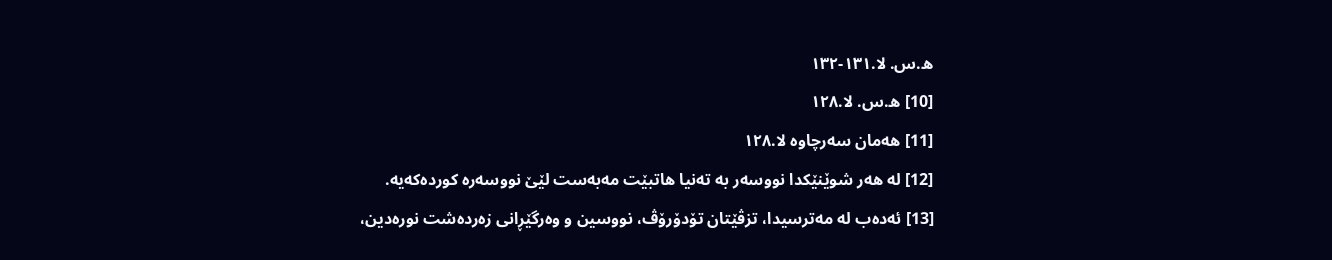ه.س. لا.١٣١-١٣٢
[10] ه.س. لا.١٢٨
[11] هەمان سەرچاوە لا.١٢٨
[12] لە هەر شوێنێکدا نووسەر بە تەنیا هاتبێت مەبەست لێێ نووسەرە کوردەکەیە.
[13] ئەدەب لە مەترسیدا، تزڤێتان تۆدۆرۆڤ، نووسین و وەرگێڕانی زەردەشت نورەدین،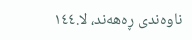ناوەندی ڕەهەند، لا.١٤٤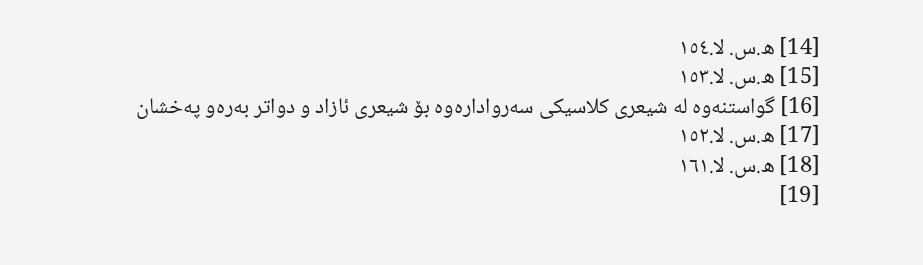[14] ه.س. لا.١٥٤
[15] ه.س. لا.١٥٣
[16] گواستنەوە لە شیعری کلاسیکی سەروادارەوە بۆ شیعری ئازاد و دواتر بەرەو پەخشان
[17] ه.س. لا.١٥٢
[18] ه.س. لا.١٦١
[19]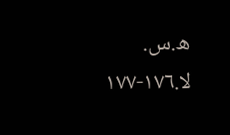ه.س. لا.١٧٦-١٧٧